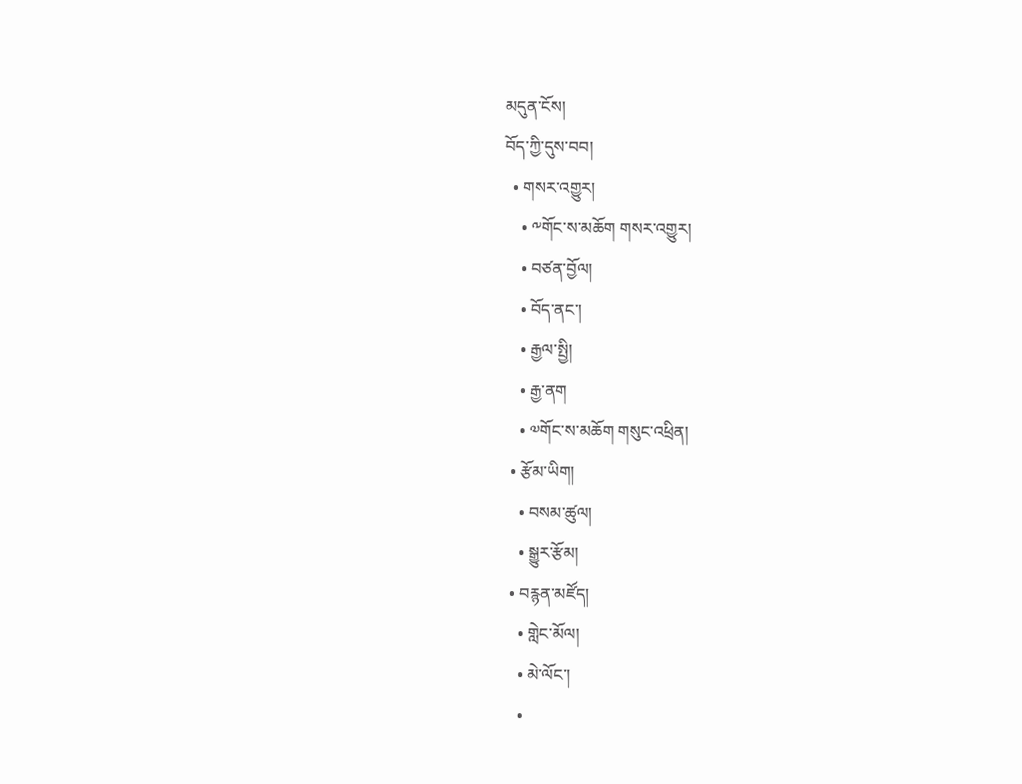མདུན་ངོས།
བོད་ཀྱི་དུས་བབ།
  • གསར་འགྱུར།
    • ༸གོང་ས་མཆོག གསར་འགྱུར།
    • བཙན་བྱོལ།
    • བོད་ནང་།
    • རྒྱལ་སྤྱི།
    • རྒྱ་ནག
    • ༧གོང་ས་མཆོག གསུང་འཕྲིན།
  • རྩོམ་ཡིག།
    • བསམ་ཚུལ།
    • སྒྱུར་རྩོམ།
  • བརྙན་མཛོད།
    • གླེང་མོལ།
    • མེ་ལོང་།
    •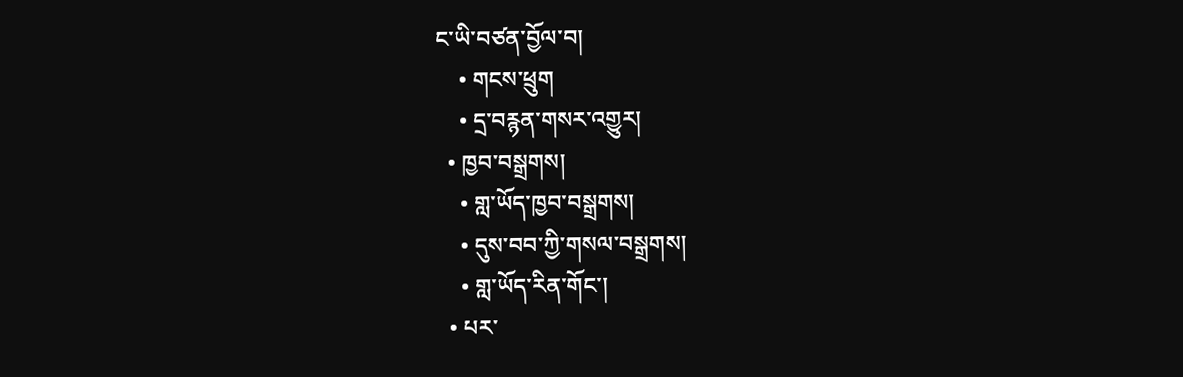ང་ཡི་བཙན་བྱོལ་བ།
    • གངས་ཕྲུག
    • དྲ་བརྙན་གསར་འགྱུར།
  • ཁྱབ་བསྒྲགས།
    • གླ་ཡོད་ཁྱབ་བསྒྲགས།
    • དུས་བབ་ཀྱི་གསལ་བསྒྲགས།
    • གླ་ཡོད་རིན་གོང་།
  • པར་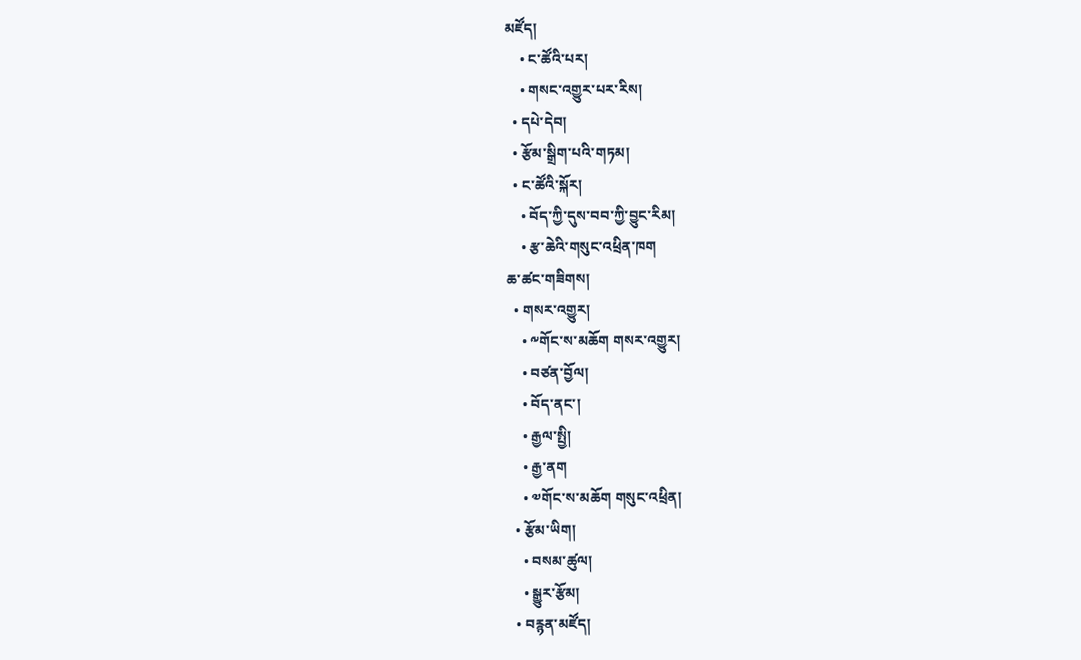མཛོད།
    • ང་ཚོའི་པར།
    • གསང་འགྱུར་པར་རིས།
  • དཔེ་དེབ།
  • རྩོམ་སྒྲིག་པའི་གཏམ།
  • ང་ཚོའི་སྐོར།
    • བོད་ཀྱི་དུས་བབ་ཀྱི་བྱུང་རིམ།
    • རྩ་ཆེའི་གསུང་འཕྲིན་ཁག
ཆ་ཚང་གཟིགས།
  • གསར་འགྱུར།
    • ༸གོང་ས་མཆོག གསར་འགྱུར།
    • བཙན་བྱོལ།
    • བོད་ནང་།
    • རྒྱལ་སྤྱི།
    • རྒྱ་ནག
    • ༧གོང་ས་མཆོག གསུང་འཕྲིན།
  • རྩོམ་ཡིག།
    • བསམ་ཚུལ།
    • སྒྱུར་རྩོམ།
  • བརྙན་མཛོད།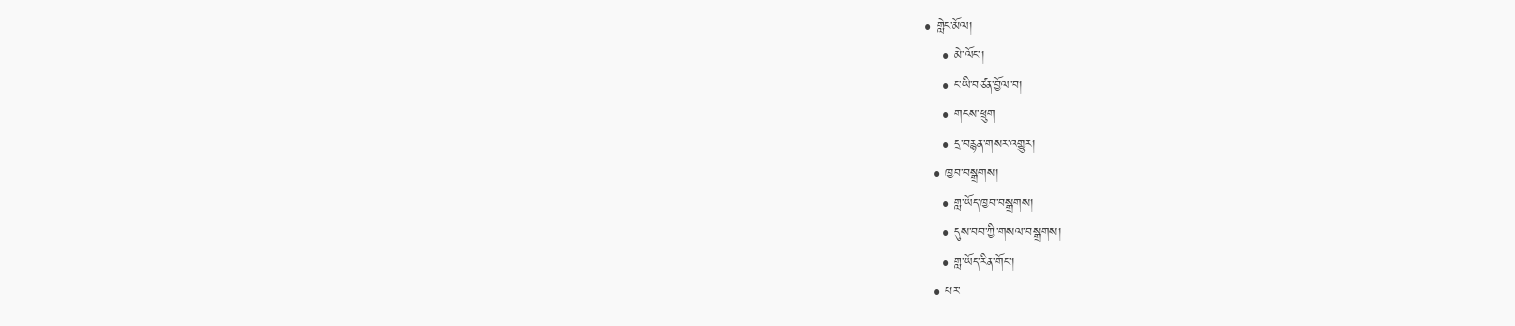• གླེང་མོལ།
    • མེ་ལོང་།
    • ང་ཡི་བཙན་བྱོལ་བ།
    • གངས་ཕྲུག
    • དྲ་བརྙན་གསར་འགྱུར།
  • ཁྱབ་བསྒྲགས།
    • གླ་ཡོད་ཁྱབ་བསྒྲགས།
    • དུས་བབ་ཀྱི་གསལ་བསྒྲགས།
    • གླ་ཡོད་རིན་གོང་།
  • པར་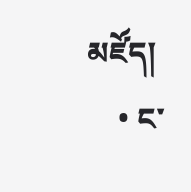མཛོད།
    • ང་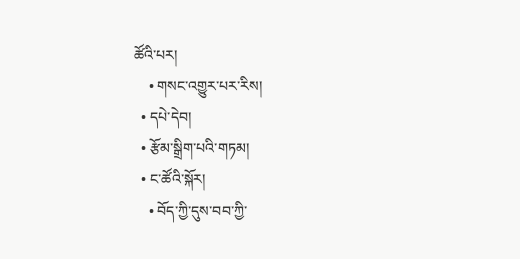ཚོའི་པར།
    • གསང་འགྱུར་པར་རིས།
  • དཔེ་དེབ།
  • རྩོམ་སྒྲིག་པའི་གཏམ།
  • ང་ཚོའི་སྐོར།
    • བོད་ཀྱི་དུས་བབ་ཀྱི་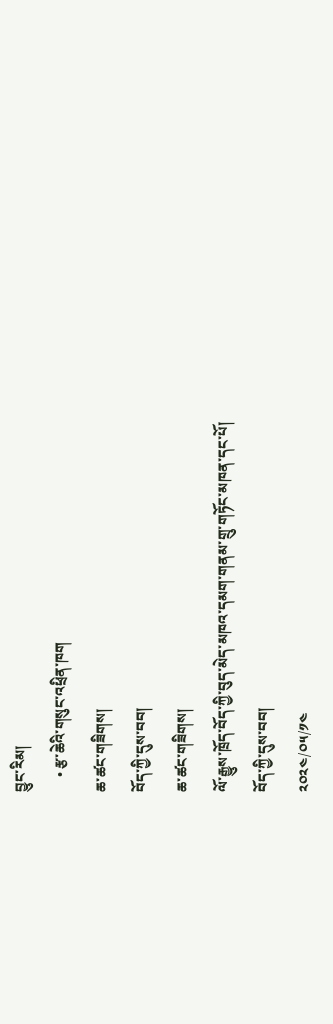བྱུང་རིམ།
    • རྩ་ཆེའི་གསུང་འཕྲིན་ཁག
ཆ་ཚང་གཟིགས།
བོད་ཀྱི་དུས་བབ།
ཆ་ཚང་གཟིགས།
ལོ་རྒྱུས་ཁྲོད་བོད་ཀྱི་བུད་མེད་མཁའ་དམག་གནམ་གྲུ་གཏོང་མཁན་དང་པོ།
བོད་ཀྱི་དུས་བབ།
༢༠༢༤/༠༥/༡༤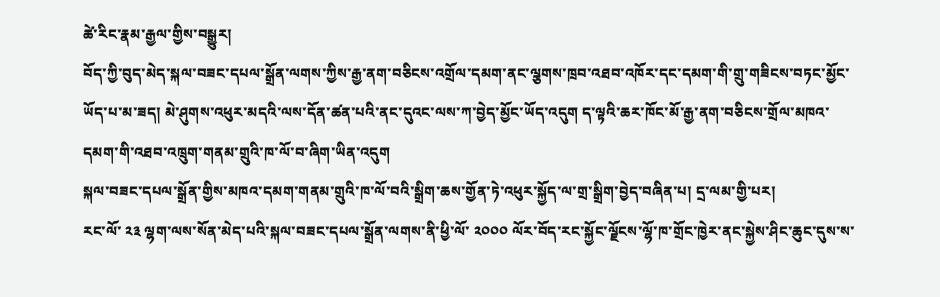ཚེ་རིང་རྣམ་རྒྱལ་གྱིས་བསྒྱུར།
བོད་ཀྱི་བུད་མེད་སྐལ་བཟང་དཔལ་སྒྲོན་ལགས་ཀྱིས་རྒྱ་ནག་བཅིངས་འགྲོལ་དམག་ནང་ལྕགས་ཁྲབ་འཐབ་འཁོར་དང་དམག་གི་གྲུ་གཟིངས་བཏང་མྱོང་ཡོད་པ་མ་ཟད། མེ་ཤུགས་འཕུར་མདའི་ལས་དོན་ཚན་པའི་ནང་དུའང་ལས་ཀ་བྱེད་མྱོང་ཡོད་འདུག ད་ལྟའི་ཆར་ཁོང་མོ་རྒྱ་ནག་བཅིངས་གྲོལ་མཁའ་དམག་གི་འཐབ་འཁྲུག་གནམ་གྲུའི་ཁ་ལོ་བ་ཞིག་ཡིན་འདུག
སྐལ་བཟང་དཔལ་སྒྲོན་གྱིས་མཁའ་དམག་གནམ་གྲུའི་ཁ་ལོ་བའི་སྒྲིག་ཆས་གྱོན་ཏེ་འཕུར་སྐྱོད་ལ་གྲ་སྒྲིག་བྱེད་བཞིན་པ། དྲ་ལམ་གྱི་པར།
རང་ལོ་ ༢༣ ལྷག་ལས་སོན་མེད་པའི་སྐལ་བཟང་དཔལ་སྒྲོན་ལགས་ནི་ཕྱི་ལོ་ ༢༠༠༠ ལོར་བོད་རང་སྐྱོང་ལྗོངས་ལྷོ་ཁ་གྲོང་ཁྱེར་ནང་སྐྱེས་ཤིང་ཆུང་དུས་ས་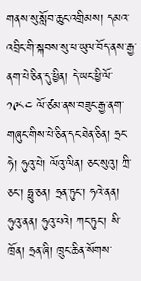གནས་སུ་སློབ་ཆུང་འགྲིམས། དམའ་འབྲིང་གི་སྐབས་སུ་ཕ་ཡུལ་བོད་ནས་རྒྱ་ནག་པེ་ཅིན་དུ་ཕྱིན། དེ་ཡང་ཕྱི་ལོ་ ༡༩༨༤ ལོ་ཙམ་ནས་བཟུང་རྒྱ་ནག་གཞུང་གིས་པེ་ཅིན་དང་ཐེན་ཅིན། ཧྲང་ཧེ། ཧུའུ་པེ། ལོའུ་ལིན། ཅང་སུའུ། ཀྲི་ཅང་། ཧྥུ་ཅན། ཧྲན་ཏུང་། ཧའེ་ནན། ཧུའུ་ནན། ཧུའུ་པའེ། ཀང་ཏུང་། སི་ཁྲོན། ཧྲན་ཞི། ཁྲུང་ཆིན་སོགས་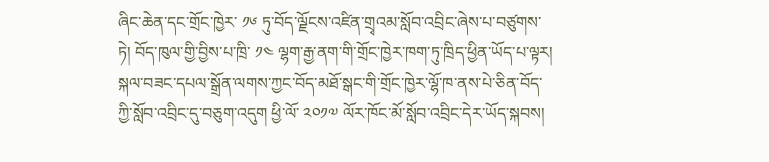ཞིང་ཆེན་དང་གྲོང་ཁྱེར་ ༡༦ ཏུ་བོད་ལྗོངས་འཛིན་གྲྭའམ་སློབ་འབྲིང་ཞེས་པ་བཙུགས་ཏེ། བོད་ཁུལ་གྱི་བྱིས་པ་ཁྲི་ ༡༤ ལྷག་རྒྱ་ནག་གི་གྲོང་ཁྱེར་ཁག་ཏུ་ཁྲིད་ཕྱིན་ཡོད་པ་ལྟར། སྐལ་བཟང་དཔལ་སྒྲོན་ལགས་ཀྱང་བོད་མཐོ་སྒང་གི་གྲོང་ཁྱེར་ལྷོ་ཁ་ནས་པེ་ཅིན་བོད་ཀྱི་སློབ་འབྲིང་དུ་བཅུག་འདུག ཕྱི་ལོ་ ༢༠༡༧ ལོར་ཁོང་མོ་སློབ་འབྲིང་དེར་ཡོད་སྐབས།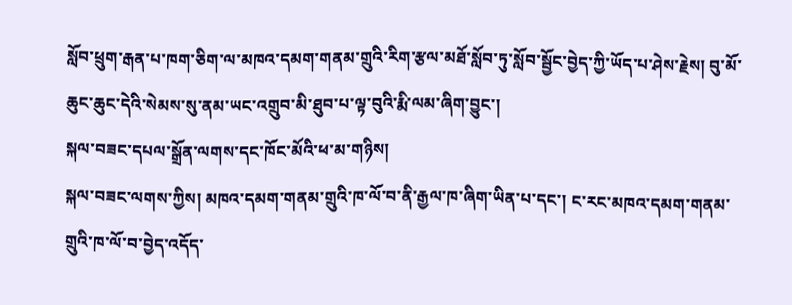སློབ་ཕྲུག་རྒན་པ་ཁག་ཅིག་ལ་མཁའ་དམག་གནམ་གྲུའི་རིག་རྩལ་མཐོ་སློབ་ཏུ་སློབ་སྦྱོང་བྱེད་ཀྱི་ཡོད་པ་ཤེས་རྗེས། བུ་མོ་ཆུང་ཆུང་དེའི་སེམས་སུ་ནམ་ཡང་འགྲུབ་མི་ཐུབ་པ་ལྟ་བུའི་རྨི་ལམ་ཞིག་བྱུང་།
སྐལ་བཟང་དཔལ་སྒྲོན་ལགས་དང་ཁོང་མོའི་ཕ་མ་གཉིས།
སྐལ་བཟང་ལགས་ཀྱིས། མཁའ་དམག་གནམ་གྲུའི་ཁ་ལོ་བ་ནི་རྒྱལ་ཁ་ཞིག་ཡིན་པ་དང་། ང་རང་མཁའ་དམག་གནམ་གྲུའི་ཁ་ལོ་བ་བྱེད་འདོད་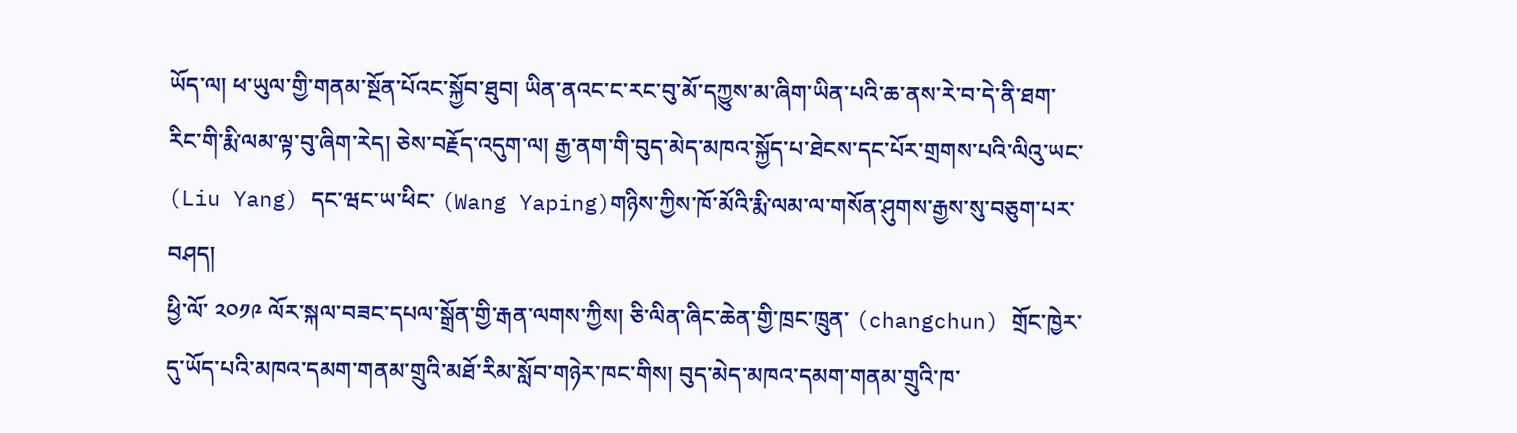ཡོད་ལ། ཕ་ཡུལ་གྱི་གནམ་སྔོན་པོའང་སྐྱོབ་ཐུབ། ཡིན་ནའང་ང་རང་བུ་མོ་དཀྱུས་མ་ཞིག་ཡིན་པའི་ཆ་ནས་རེ་བ་དེ་ནི་ཐག་རིང་གི་རྨི་ལམ་ལྟ་བུ་ཞིག་རེད། ཅེས་བརྗོད་འདུག་ལ། རྒྱ་ནག་གི་བུད་མེད་མཁའ་སྐྱོད་པ་ཐེངས་དང་པོར་གྲགས་པའི་ལིའུ་ཡང་ (Liu Yang) དང་ཝང་ཡ་ཕིང་ (Wang Yaping)གཉིས་ཀྱིས་ཁོ་མོའི་རྨི་ལམ་ལ་གསོན་ཤུགས་རྒྱས་སུ་བཅུག་པར་བཤད།
ཕྱི་ལོ་ ༢༠༡༩ ལོར་སྐལ་བཟང་དཔལ་སྒྲོན་གྱི་རྒན་ལགས་ཀྱིས། ཅི་ལིན་ཞིང་ཆེན་གྱི་ཁྲང་ཁྲུན་ (changchun) གྲོང་ཁྱེར་དུ་ཡོད་པའི་མཁའ་དམག་གནམ་གྲུའི་མཐོ་རིམ་སློབ་གཉེར་ཁང་གིས། བུད་མེད་མཁའ་དམག་གནམ་གྲུའི་ཁ་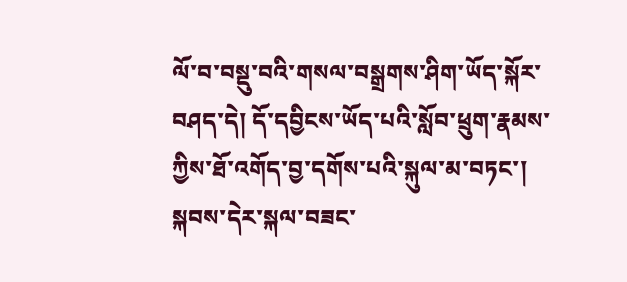ལོ་བ་བསྡུ་བའི་གསལ་བསྒྲགས་ཤིག་ཡོད་སྐོར་བཤད་དེ། དོ་དབྱིངས་ཡོད་པའི་སློབ་ཕྲུག་རྣམས་ཀྱིས་ཐོ་འགོད་བྱ་དགོས་པའི་སྐུལ་མ་བཏང་། སྐབས་དེར་སྐལ་བཟང་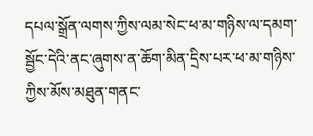དཔལ་སྒྲོན་ལགས་ཀྱིས་ལམ་སེང་ཕ་མ་གཉིས་ལ་དམག་སྦྱོང་དེའི་ནང་ཞུགས་ན་ཆོག་མིན་དྲིས་པར་ཕ་མ་གཉིས་ཀྱིས་མོས་མཐུན་གནང་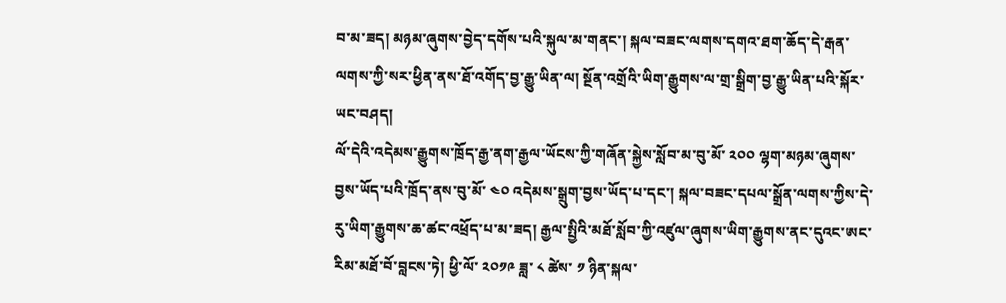བ་མ་ཟད། མཉམ་ཞུགས་བྱེད་དགོས་པའི་སྐུལ་མ་གནང་། སྐལ་བཟང་ལགས་དགའ་ཐག་ཆོད་དེ་རྒན་ལགས་ཀྱི་སར་ཕྱིན་ནས་ཐོ་འགོད་བྱ་རྒྱུ་ཡིན་ལ། སྔོན་འགྲོའི་ཡིག་རྒྱུགས་ལ་གྲ་སྒྲིག་བྱ་རྒྱུ་ཡིན་པའི་སྐོར་ཡང་བཤད།
ལོ་དེའི་འདེམས་རྒྱུགས་ཁྲོད་རྒྱ་ནག་རྒྱལ་ཡོངས་ཀྱི་གཞོན་སྐྱེས་སློབ་མ་བུ་མོ་ ༢༠༠ ལྷག་མཉམ་ཞུགས་བྱས་ཡོད་པའི་ཁྲོད་ནས་བུ་མོ་ ༤༠ འདེམས་སྒྲུག་བྱས་ཡོད་པ་དང་། སྐལ་བཟང་དཔལ་སྒྲོན་ལགས་ཀྱིས་དེ་རུ་ཡིག་རྒྱུགས་ཆ་ཚང་འཕྲོད་པ་མ་ཟད། རྒྱལ་སྤྱིའི་མཐོ་སློབ་ཀྱི་འཛུལ་ཞུགས་ཡིག་རྒྱུགས་ནང་དུའང་ཨང་རིམ་མཐོ་བོ་བླངས་ཏེ། ཕྱི་ལོ་ ༢༠༡༩ ཟླ་ ༨ ཚེས་ ༡ ཉིན་སྐལ་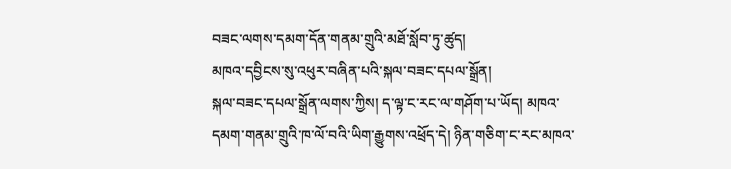བཟང་ལགས་དམག་དོན་གནམ་གྲུའི་མཐོ་སློབ་ཏུ་ཚུད།
མཁའ་དབྱིངས་སུ་འཕུར་བཞིན་པའི་སྐལ་བཟང་དཔལ་སྒྲོན།
སྐལ་བཟང་དཔལ་སྒྲོན་ལགས་ཀྱིས། ད་ལྟ་ང་རང་ལ་གཤོག་པ་ཡོད། མཁའ་དམག་གནམ་གྲུའི་ཁ་ལོ་བའི་ཡིག་རྒྱུགས་འཕྲོད་དེ། ཉིན་གཅིག་ང་རང་མཁའ་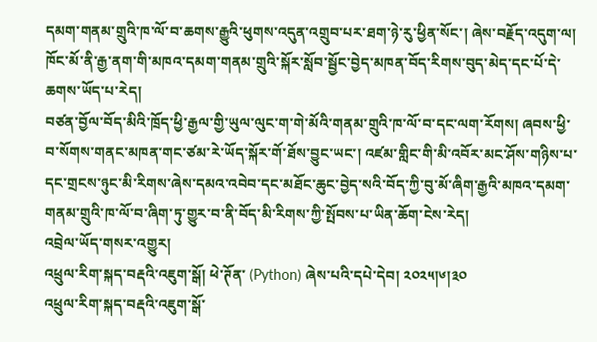དམག་གནམ་གྲུའི་ཁ་ལོ་བ་ཆགས་རྒྱུའི་ཕུགས་འདུན་འགྲུབ་པར་ཐག་ཉེ་རུ་ཕྱིན་སོང་། ཞེས་བརྗོད་འདུག་ལ། ཁོང་མོ་ནི་རྒྱ་ནག་གི་མཁའ་དམག་གནམ་གྲུའི་སྐོར་སློབ་སྦྱོང་བྱེད་མཁན་བོད་རིགས་བུད་མེད་དང་པོ་དེ་ཆགས་ཡོད་པ་རེད།
བཙན་བྱོལ་བོད་མིའི་ཁྲོད་ཕྱི་རྒྱལ་གྱི་ཡུལ་ལུང་ག་གེ་མོའི་གནམ་གྲུའི་ཁ་ལོ་བ་དང་ལག་རོགས། ཞབས་ཕྱི་བ་སོགས་གནང་མཁན་གང་ཙམ་རེ་ཡོད་སྐོར་གོ་ཐོས་བྱུང་ཡང་། འཛམ་གླིང་གི་མི་འབོར་མང་ཤོས་གཉིས་པ་དང་གྲངས་ཉུང་མི་རིགས་ཞེས་དམའ་འབེབ་དང་མཐོང་ཆུང་བྱེད་སའི་བོད་ཀྱི་བུ་མོ་ཞིག་རྒྱའི་མཁའ་དམག་གནམ་གྲུའི་ཁ་ལོ་བ་ཞིག་ཏུ་གྱུར་བ་ནི་བོད་མི་རིགས་ཀྱི་སྤོབས་པ་ཡིན་ཆོག་ངེས་རེད།
འབྲེལ་ཡོད་གསར་འགྱུར།
འཕྲུལ་རིག་སྐད་བརྡའི་འཇུག་སྒོ། ཕེ་ཊོན་ (Python) ཞེས་པའི་དཔེ་དེབ། ༢༠༢༥།༦།༣༠
འཕྲུལ་རིག་སྐད་བརྡའི་འཇུག་སྒོ་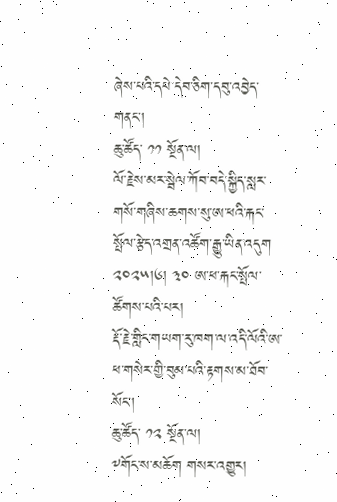ཞེས་པའི་དཔེ་དེབ་ཅིག་དབུ་འབྱེད་གནང་།
ཆུ་ཚོད་ ༡༡ སྔོན་ལ།
ལོ་རྗེས་མར་སྦེལ་ཀོབ་བདེ་སྐྱིད་སླར་གསོ་གཞིས་ཆགས་སུ་ཨ་ཕའི་རྐང་སྤོལ་རྩེད་འགྲན་འཚོག་རྒྱུ་ཡིན་འདུག ༢༠༢༥།༦། ༣༠ ཨ་ཕ་རྐང་སྤོལ་ཚོགས་པའི་པར།
རྡོ་རྗེ་གླིང་གཡག་རུ་ཁག་ལ་འདི་ལོའི་ཨ་ཕ་གསེར་གྱི་བུམ་པའི་རྟགས་མ་ཐོབ་སོང་།
ཆུ་ཚོད་ ༡༢ སྔོན་ལ།
༸གོང་ས་མཆོག གསར་འགྱུར།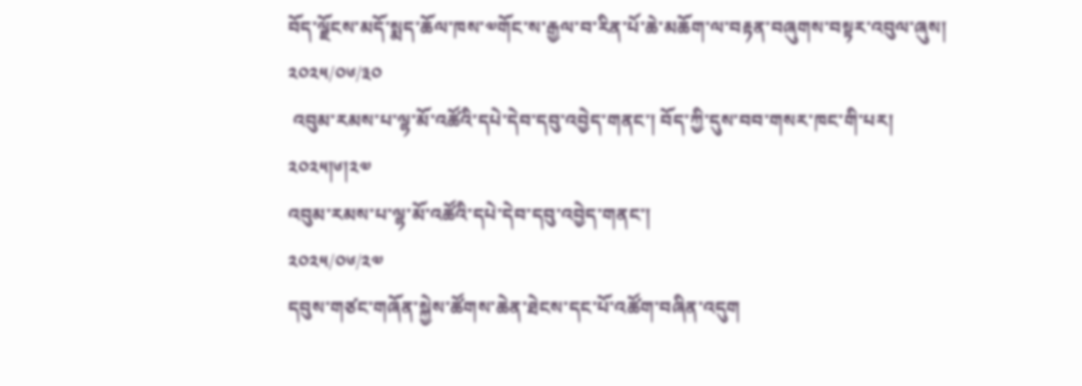བོད་ལྗོངས་མདོ་སྨད་ཆོལ་ཁས་༧གོང་ས་རྒྱལ་བ་རིན་པོ་ཆེ་མཆོག་ལ་བརྟན་བཞུགས་བསྟར་འབུལ་ཞུས།
༢༠༢༥/༠༦/༣༠
 འབུམ་རམས་པ་ལྷ་མོ་འཚོའི་དཔེ་དེབ་དབུ་འབྱེད་གནང་། བོད་ཀྱི་དུས་བབ་གསར་ཁང་གི་པར། ༢༠༢༥།༦།༢༧
འབུམ་རམས་པ་ལྷ་མོ་འཚོའི་དཔེ་དེབ་དབུ་འབྱེད་གནང་།
༢༠༢༥/༠༦/༢༧
དབུས་གཙང་གཞོན་སྐྱེས་ཚོགས་ཆེན་ཐེངས་དང་པོ་འཚོག་བཞིན་འདུག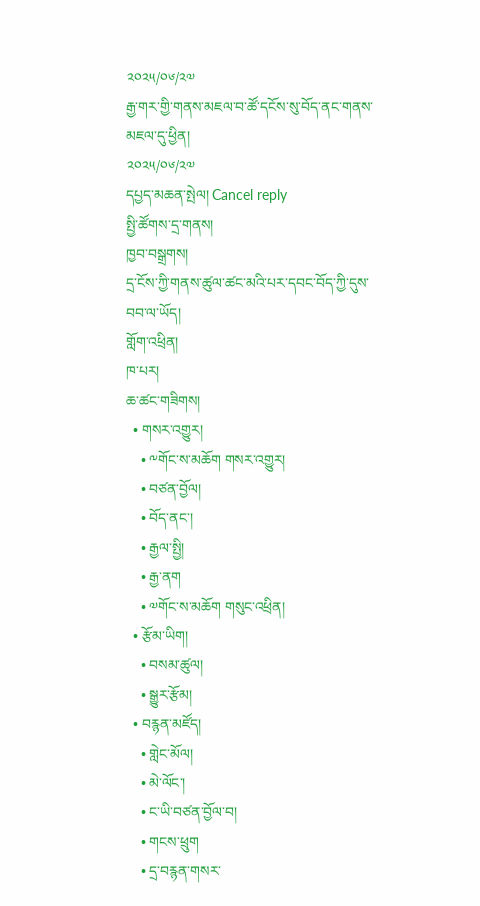༢༠༢༥/༠༦/༢༧
རྒྱ་གར་གྱི་གནས་མཇལ་བ་ཚོ་དངོས་སུ་བོད་ནང་གནས་མཇལ་དུ་ཕྱིན།
༢༠༢༥/༠༦/༢༧
དཔྱད་མཆན་སྤེལ། Cancel reply
སྤྱི་ཚོགས་དྲ་གནས།
ཁྱབ་བསྒྲགས།
དྲ་ངོས་ཀྱི་གནས་ཚུལ་ཚང་མའི་པར་དབང་བོད་ཀྱི་དུས་བབ་ལ་ཡོད།
གློག་འཕྲིན།
ཁ་པར།
ཆ་ཚང་གཟིགས།
  • གསར་འགྱུར།
    • ༸གོང་ས་མཆོག གསར་འགྱུར།
    • བཙན་བྱོལ།
    • བོད་ནང་།
    • རྒྱལ་སྤྱི།
    • རྒྱ་ནག
    • ༧གོང་ས་མཆོག གསུང་འཕྲིན།
  • རྩོམ་ཡིག།
    • བསམ་ཚུལ།
    • སྒྱུར་རྩོམ།
  • བརྙན་མཛོད།
    • གླེང་མོལ།
    • མེ་ལོང་།
    • ང་ཡི་བཙན་བྱོལ་བ།
    • གངས་ཕྲུག
    • དྲ་བརྙན་གསར་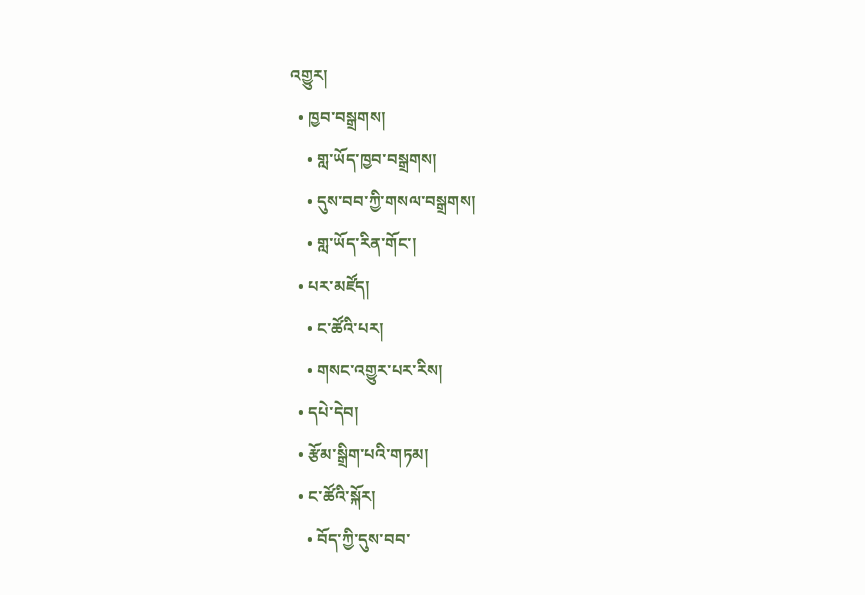འགྱུར།
  • ཁྱབ་བསྒྲགས།
    • གླ་ཡོད་ཁྱབ་བསྒྲགས།
    • དུས་བབ་ཀྱི་གསལ་བསྒྲགས།
    • གླ་ཡོད་རིན་གོང་།
  • པར་མཛོད།
    • ང་ཚོའི་པར།
    • གསང་འགྱུར་པར་རིས།
  • དཔེ་དེབ།
  • རྩོམ་སྒྲིག་པའི་གཏམ།
  • ང་ཚོའི་སྐོར།
    • བོད་ཀྱི་དུས་བབ་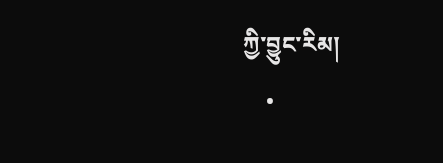ཀྱི་བྱུང་རིམ།
    •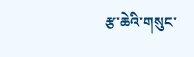རྩ་ཆེའི་གསུང་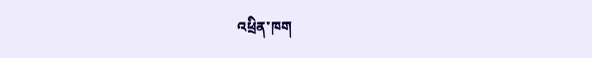འཕྲིན་ཁག